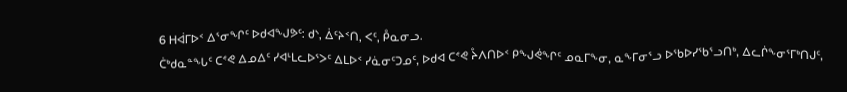6 ᕼᐋᒥᐅᑉ ᐃᕐᓂᖏᑦ ᐅᑯᐊᖑᕗᑦ: ᑯᔅ, ᐄᑦᔨᑉᑎ, ᐸᑦ, ᑬᓇᓂᓗ.
ᑖᒃᑯᓇᓐᖓᑦ ᑕᕝᕙ ᐃᓄᐃᑦ ᓯᐊᒻᒪᓚᐅᕐᐳᑦ ᐃᒪᐅᑉ ᓯᓈᓂᑦᑐᓄᑦ, ᐅᑯᐊ ᑕᕝᕙ ᔧᐱᑎᐅᑉ ᑭᖑᕚᖏᑦ ᓄᓇᒥᖕᓂ, ᓇᖕᒥᓂᕐᓗ ᐅᖃᐅᓯᖃᕐᓗᑎᒃ, ᐃᓚᒌᖕᓂᕐᒥᒃᑎᒍᑦ,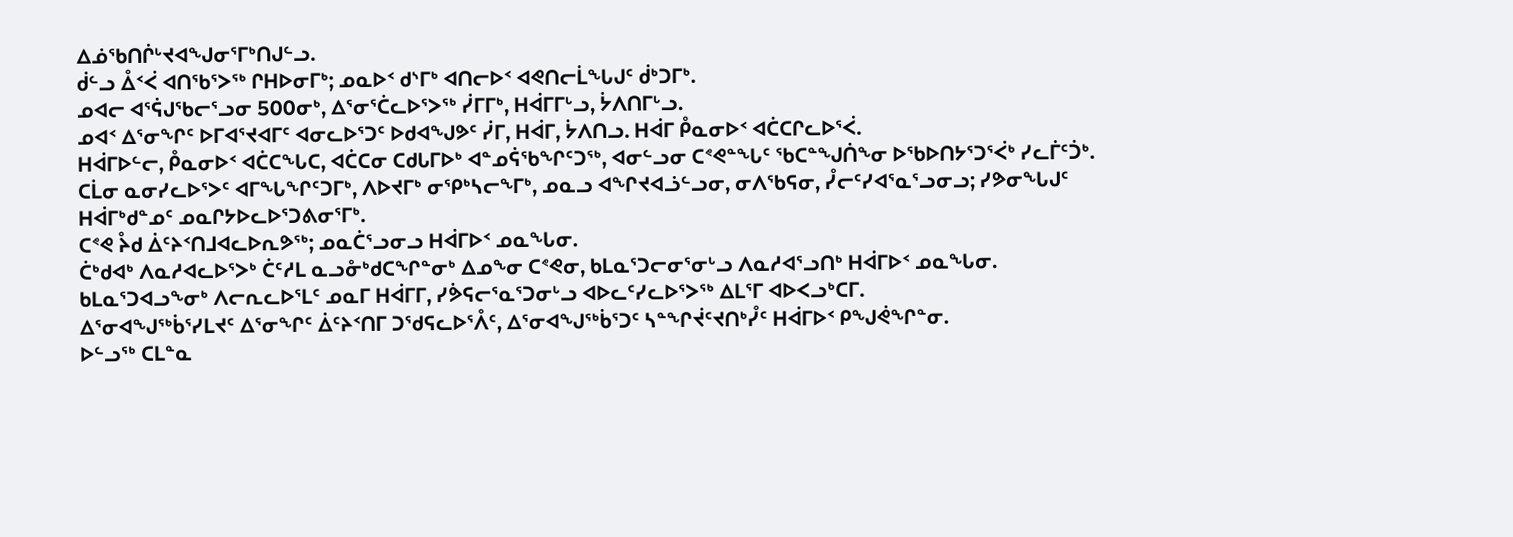ᐃᓅᖃᑎᒌᒡᔪᐊᖑᓂᕐᒥᒃᑎᒍᓪᓗ.
ᑰᓪᓗ ᐂᑉᐹ ᐊᑎᖃᕐᐳᖅ ᒋᕼᐅᓂᒥᒃ; ᓄᓇᐅᑉ ᑯᔅᒥᒃ ᐊᑎᓕᐅᑉ ᐊᕙᑎᓕᒫᖓᒍᑦ ᑰᒃᑐᒥᒃ.
ᓄᐊᓕ ᐊᕐᕌᒍᖃᓕᕐᓗᓂ 500ᓂᒃ, ᐃᕐᓂᕐᑖᓚᐅᕐᐳᖅ ᓰᒥᒥᒃ, ᕼᐋᒥᒥᒡᓗ, ᔮᐱᑎᒥᒡᓗ.
ᓄᐊᑉ ᐃᕐᓂᖏᑦ ᐅᒥᐊᕐᔪᐊᒥᑦ ᐊᓂᓚᐅᕐᑐᑦ ᐅᑯᐊᖑᕗᑦ ᓰᒥ, ᕼᐋᒥ, ᔮᐱᑎᓗ. ᕼᐋᒥ ᑬᓇᓂᐅᑉ ᐊᑖᑕᒋᓚᐅᕐᐹ.
ᕼᐋᒥᐅᓪᓕ, ᑬᓇᓂᐅᑉ ᐊᑖᑕᖓᑕ, ᐊᑖᑕᓂ ᑕᑯᒐᒥᐅᒃ ᐊᓐᓄᕌᖃᖏᑦᑐᖅ, ᐊᓂᓪᓗᓂ ᑕᕝᕙᓐᖓᑦ ᖃᑕᓐᖑᑏᖕᓂ ᐅᖃᐅᑎᔭᕐᑐᕐᐹᒃ ᓯᓚᒦᑦᑑᒃ.
ᑕᒫᓂ ᓇᓂᓯᓚᐅᕐᐳᑦ ᐊᒥᖓᖏᑦᑐᒥᒃ, ᐱᐅᔪᒥᒃ ᓂᕿᒃᓴᓕᖕᒥᒃ, ᓄᓇᓗ ᐊᖏᔪᐊᓘᓪᓗᓂ, ᓂᐱᖃᕋᓂ, ᓮᓕᑦᓯᐊᕐᓇᕐᓗᓂᓗ; ᓯᕗᓂᖓᒍᑦ ᕼᐋᒥᒃᑯᓐᓄᑦ ᓄᓇᒋᔭᐅᓚᐅᕐᑐᕕᓂᕐᒥᒃ.
ᑕᕝᕙ ᔧᑯ ᐄᑦᔨᑉᑎᒧᐊᓚᐅᕆᕗᖅ; ᓄᓇᑖᕐᓗᓂᓗ ᕼᐋᒥᐅᑉ ᓄᓇᖓᓂ.
ᑖᒃᑯᐊᒃ ᐱᓇᓱᐊᓚᐅᕐᐳᒃ ᑖᑦᓱᒪ ᓇᓗᓁᒃᑯᑕᖏᓐᓂᒃ ᐃᓄᖕᓂ ᑕᕝᕙᓂ, ᑲᒪᓇᕐᑐᓕᓂᕐᓂᒡᓗ ᐱᓇᓱᐊᕐᓗᑎᒃ ᕼᐋᒥᐅᑉ ᓄᓇᖓᓂ.
ᑲᒪᓇᕐᑐᐊᓗᖕᓂᒃ ᐱᓕᕆᓚᐅᕐᒪᑦ ᓄᓇᒥ ᕼᐋᒥᒥ, ᓯᕘᕋᓕᕐᓇᕐᑐᓂᒡᓗ ᐊᐅᓚᑦᓯᓚᐅᕐᐳᖅ ᐃᒪᕐᒥ ᐊᐅᐸᓗᒃᑕᒥ.
ᐃᕐᓂᐊᖑᖅᑳᕐᓯᒪᔪᑦ ᐃᕐᓂᖏᑦ ᐄᑦᔨᑉᑎᒥ ᑐᖁᕋᓚᐅᕐᐰᑦ, ᐃᕐᓂᐊᖑᖅᑳᕐᑐᑦ ᓴᓐᖏᔫᑦᔪᑎᒃᓮᑦ ᕼᐋᒥᐅᑉ ᑭᖑᕚᖏᓐᓂ.
ᐅᓪᓗᖅ ᑕᒪᓐᓇ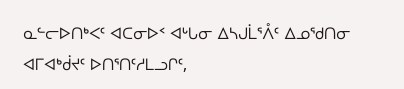ᓇᓪᓕᐅᑎᒃᐸᑦ ᐊᑕᓂᐅᑉ ᐊᒡᒐᓂ ᐃᓴᒍᒫᕐᐰᑦ ᐃᓄᖁᑎᓂ ᐊᒥᐊᒃᑰᔪᑦ ᐅᑎᕐᑎᑦᓱᒪᓗᒋᑦ,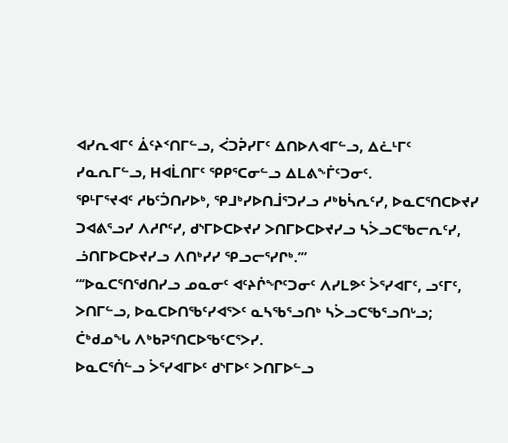ᐊᓯᕆᐊᒥᑦ ᐄᑦᔨᑉᑎᒥᓪᓗ, ᐹᑐᕉᓯᒥᑦ ᐃᑎᐅᐱᐊᒥᓪᓗ, ᐃᓛᒻᒥᑦ ᓯᓇᕆᒥᓪᓗ, ᕼᐊᒫᑎᒥᑦ ᕿᑭᕐᑕᓂᓪᓗ ᐃᒪᕕᖕᒦᑦᑐᓂᑦ.
ᕿᒻᒥᕐᔪᐊᑦ ᓱᑲᑦᑑᑎᓯᐅᒃ, ᕿᒧᒃᓯᐅᑎᒨᕐᑐᓯᓗ ᓱᒃᑲᓵᕆᑦᓯ, ᐅᓇᑕᕐᑎᑕᐅᔪᓯ ᑐᐊᕕᕐᓗᓯ ᐱᓱᒋᑦᓯ, ᑯᔅᒥᐅᑕᐅᔪᓯ ᐳᑎᒥᐅᑕᐅᔪᓯᓗ ᓴᐴᓗᑕᖃᓕᕆᑦᓯ, ᓘᑎᒥᐅᑕᐅᔪᓯᓗ ᐱᑎᒃᓯᓯ ᕿᓗᓕᕐᓯᒋᒃ.’”
“‘ᐅᓇᑕᕐᑎᖁᑎᓯᓗ ᓄᓇᓂᑦ ᐊᑦᔨᒌᖏᑦᑐᓂᑦ ᐱᓯᒪᕗᑦ ᐴᕐᓯᐊᒥᑦ, ᓗᑦᒥᑦ, ᐳᑎᒥᓪᓗ, ᐅᓇᑕᐅᑎᖃᑦᓯᐊᕐᐳᑦ ᓇᓴᖃᕐᓗᑎᒃ ᓴᐴᓗᑕᖃᕐᓗᑎᒡᓗ; ᑖᒃᑯᓄᖓ ᐱᒃᑲᕈᕐᑎᑕᐅᖃᑦᑕᕐᐳᓯ.
ᐅᓇᑕᕐᑏᓪᓗ ᐴᕐᓯᐊᒥᐅᑦ ᑯᔅᒥᐅᑦ ᐳᑎᒥᐅᓪᓗ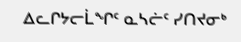ᐃᓚᒋᔭᓕᒫᖏᑦ ᓇᓴᓖᑦ ᓯᑎᔪᓂᒃ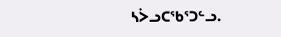ᓴᐴᓗᑕᖃᕐᑐᓪᓗ.